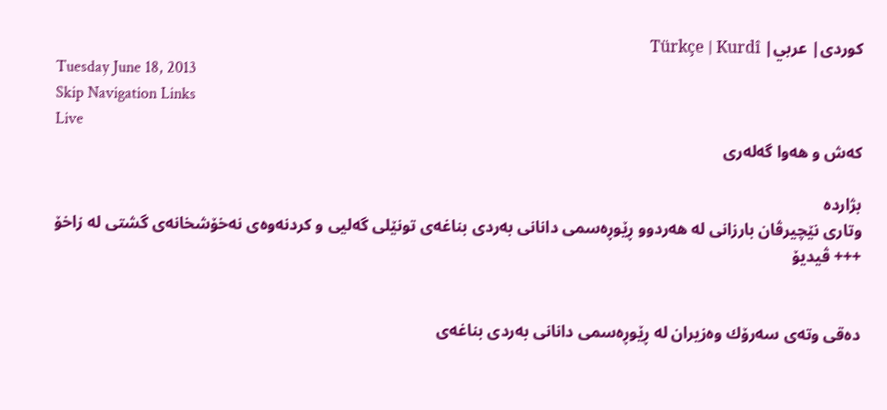كوردی| عربي| Türkçe | Kurdî
Tuesday June 18, 2013
Skip Navigation Links
Live
كه‌ش و هه‌وا گه‌له‌رى

بژارده‌
وتارى نێچیرڤان بارزانی له‌ هه‌ردوو ڕێوڕه‌سمى دانانى به‌ردى بناغه‌ى تونێلى گه‌لیی و كردنه‌وه‌ی نه‌خۆشخانه‌ی گشتی له‌ زاخۆ +++ ڤیدیۆ


ده‌قى وته‌ى سه‌رۆك وه‌زیران له‌ ڕێوڕه‌سمى دانانى به‌ردى بناغه‌ى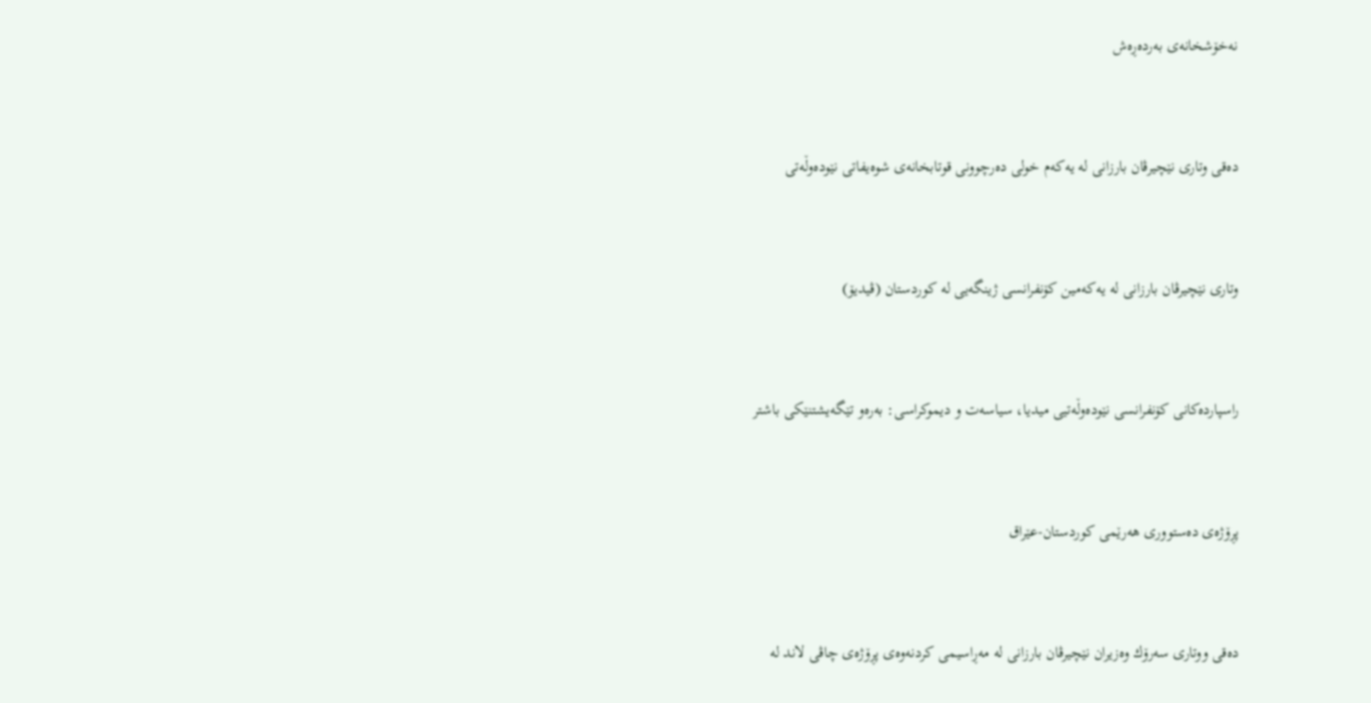نه‌خۆشخانه‌ى به‌رده‌ڕه‌ش


ده‌قی وتاری نێچیرڤان بارزانی له‌ یه‌كه‌م خولى ده‌رچوونى قوتابخانه‌ى شوه‌یفاتی نێوده‌وڵه‌تی


وتاری نێچیرڤان بارزانی له‌ یه‌كه‌مین كۆنفرانسى ژینگه‌یى له‌ كوردستان (ڤیدیۆ)


راسپاردەکانی کۆنفرانسی نێودەوڵەتیی میدیا، سیاسەت و دیموکراسی: بەرەو تێگەیشتنێکی باشتر


پڕۆژه‌ی ده‌ستووری هه‌رێمی کوردستان-عێراق


دەقی ووتاری سەرۆك وەزیران نێچیرڤان بارزانی لە مەڕاسیمی كردنەوەی پڕۆژەی چاڤی لاند لە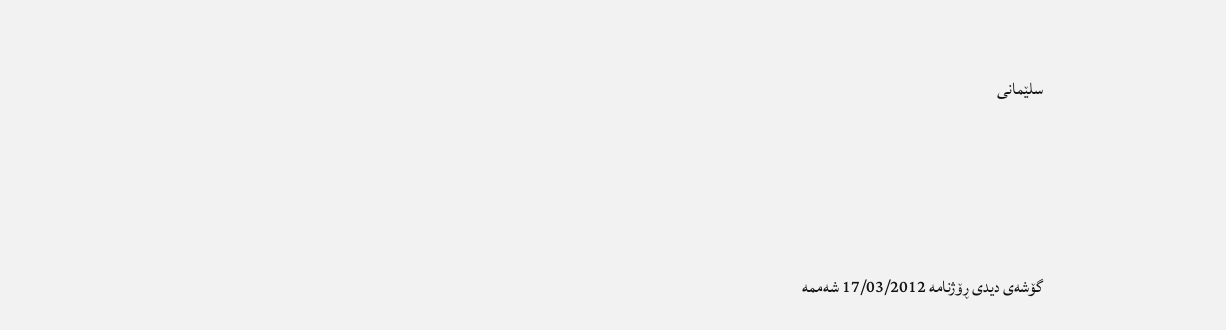سلێمانی




گۆشه‌ی دیدى ڕۆژنامه‌ 17/03/2012 شه‌ممه‌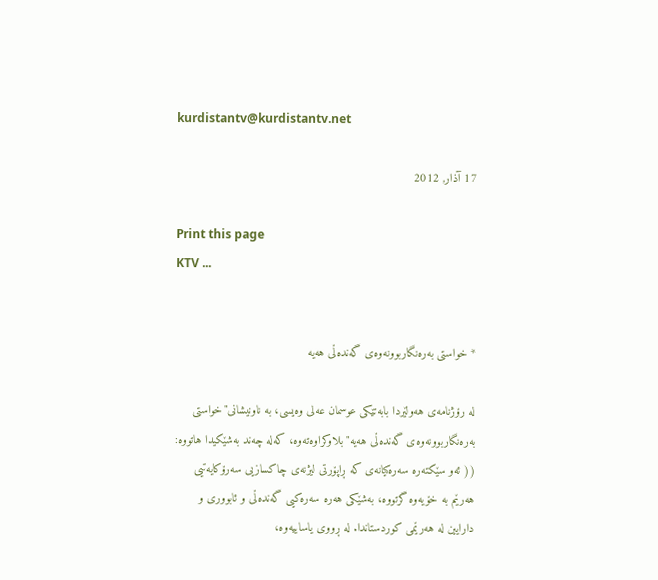kurdistantv@kurdistantv.net

17 آذار, 2012

Print this page
KTV ...


* خواستی به‌ره‌نگاربوونه‌وه‌ی گه‌نده‌ڵی هه‌یه‌

له‌ رۆژنامه‌ى هه‌ولێردا بابه‌تێكى عوسمان عه‌لی وه‌یسی، به‌ ناونیشانی"خواستی به‌ره‌نگاربوونه‌وه‌ی گه‌نده‌ڵی هه‌یه‌" بلاوكراوه‌ته‌وه‌، كه‌له‌ چه‌ند به‌شێكیدا هاتووه‌:
(( ئه‌و سێكته‌ره‌ سه‌ره‌كیانه‌ی كه‌ ڕاپۆرتی لیژنه‌ی چاكسازیی سه‌رۆكایه‌تیی هه‌رێم به‌ خۆیه‌وه‌ گرتووه‌، به‌شێكی هه‌ره‌ سه‌ره‌كیی گه‌نده‌ڵی و ئابووری و دارایین له‌ هه‌رێمی كوردستاندا. له‌ ڕووی یاساییه‌وه‌،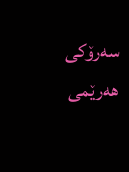سه‌رۆكی هه‌رێمی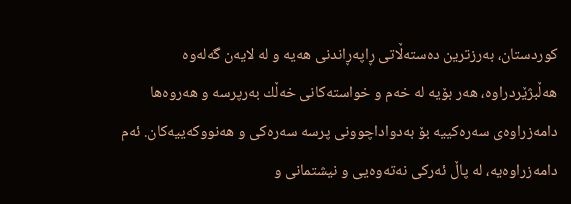كوردستان، به‌رزترین ده‌سته‌ڵاتی ڕاپه‌ڕاندنی هه‌یه‌ و له‌ لایه‌ن گه‌له‌وه‌ هه‌ڵبژێردراوه‌، هه‌ر بۆیه‌ له‌ خه‌م و خواسته‌كانی خه‌ڵك به‌رپرسه‌ و هه‌روه‌ها دامه‌زراوه‌ی سه‌ره‌كییه‌ بۆ به‌دواداچوونی پرسه‌ سه‌ره‌كی و هه‌نووكه‌ییه‌كان. ئه‌م دامه‌زراوه‌یه‌، له‌ پاڵ ئه‌ركی نه‌ته‌وه‌یی و نیشتمانی و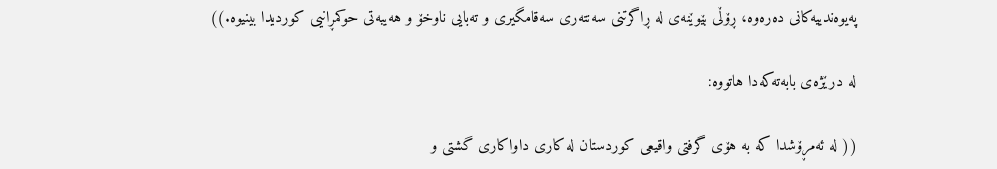په‌یوه‌ندییه‌كانی ده‌ره‌وه‌، ڕۆڵی بێوێنه‌ی له‌ ڕاگرتنی سه‌نته‌ری سه‌قامگیری و ته‌بایی ناوخۆ و هه‌یبه‌تی حوكمڕانیی كوردیدا بینیوه‌.))

له‌ درێژه‌ی بابه‌ته‌كه‌دا هاتووه‌:

(( له‌ ئه‌مڕۆشدا كه‌ به‌ هۆی گرفتی واقیعی كوردستان له‌ كاری داواكاری گشتی و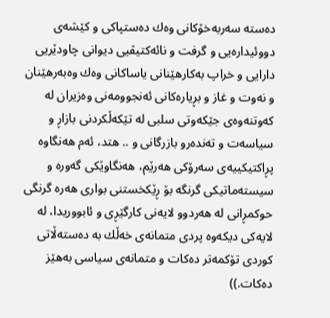ده‌سته‌ سه‌ربه‌خۆكانی وه‌ك ده‌ستپاكی و كێشه‌ی دووئیداره‌یی و گرفت و نائه‌كتیڤیی دیوانی چاودێریی دارایی و خراپ به‌كارهێنانی یاساكانی وه‌ك وه‌به‌رهێنان و نه‌وت و غاز و بڕیاره‌كانی ئه‌نجوومه‌نی وه‌زیران له‌ كه‌وتنه‌وه‌ی جێكه‌وتی سلبی له‌ تێكه‌ڵكردنی بازاڕ و سیاسه‌ت و ته‌نده‌رو بازرگانی و .. هتد، ئه‌م هه‌نگاوه‌ پڕاكتیكییه‌ی سه‌رۆكی هه‌رێم، هه‌نگاوێكی گه‌وره‌ و سیسته‌ماتیكی گرنگه‌ بۆ ڕێكخستنی بواری هه‌ره‌ گرنگی حوكمڕانی له‌ هه‌ردوو لایه‌نی كارگێڕی و ئابووریدا، له‌ لایه‌كی دیكه‌وه‌ پردی متمانه‌ی خه‌ڵك به‌ ده‌سته‌ڵاتی كوردی تۆكمه‌تر ده‌كات و متمانه‌ی سیاسی به‌هێز ده‌كات.))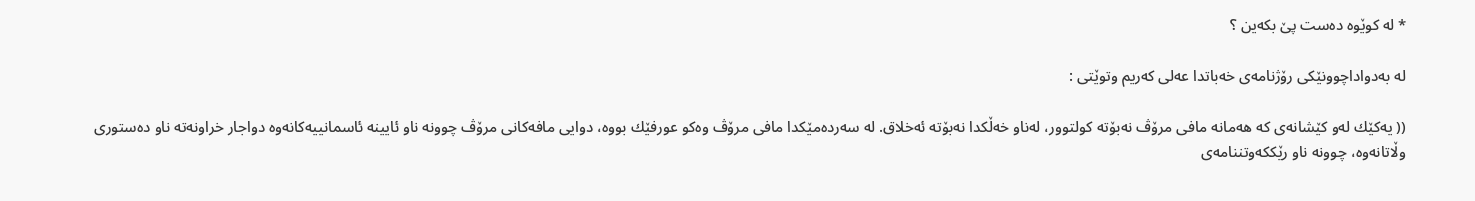* له‌ كوێوه‌ ده‌ست پێ بكه‌ین ؟

له‌ به‌دواداچوونێكى رۆژنامه‌ى خه‌باتدا عه‌لى كه‌ریم وتوێتى :

(( یه‌كێك له‌و كێشانه‌ی كه‌ هه‌مانه‌ مافی مرۆڤ نه‌بۆته‌ كولتوور، له‌ناو خه‌ڵكدا نه‌بۆته‌ ئه‌خلاق. له‌ سه‌رده‌مێكدا مافی مرۆڤ وه‌كو عورفێك بووه‌، دوایی مافه‌كانی مرۆڤ چوونه‌ ناو ئایینه‌ ئاسمانییه‌كانه‌وه‌ دواجار خراونه‌ته‌ ناو ده‌ستوری وڵاتانه‌وه‌، چوونه‌ ناو رێككه‌وتننامه‌ی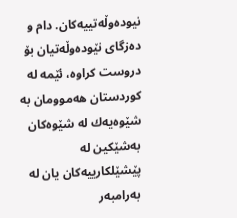نیوده‌وڵه‌تییه‌كان. دام و ده‌زگای نێوده‌وڵه‌تیان بۆ دروست كراوه‌، ئێمه‌ له‌ كوردستان هه‌موومان به‌ شێوه‌یه‌ك له‌ شێوه‌كان به‌شێكین له‌ پێشێلكارییه‌كان یان له‌ به‌رامبه‌ر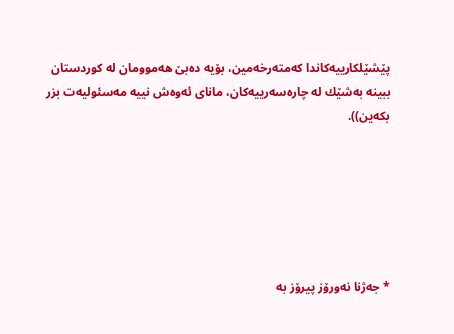پێشێلكارییه‌كاندا كه‌مته‌رخه‌مین، بۆیه‌ ده‌بێ هه‌موومان له‌ كوردستان ببینه‌ به‌شێك له‌ چاره‌سه‌رییه‌كان، مانای ئه‌وه‌ش نییه‌ مه‌سئولیه‌ت بزر بكه‌ین)).






* جه‌ژنا نه‌ورۆز پیرۆز به‌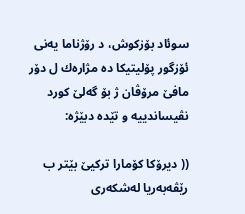سوئاد بۆزكوش، د رۆژناما یه‌نی ئۆزگور پۆلیتیكا ده‌ مژاره‌ك ل دۆر مافێ مرۆڤان ژ بۆ گه‌لێ كورد نڤیساندییه‌ و تێده‌ دبێژه‌:

(( دیرۆكا كۆمارا تركیێ بێتر ب رێڤه‌به‌ریا له‌شكه‌ری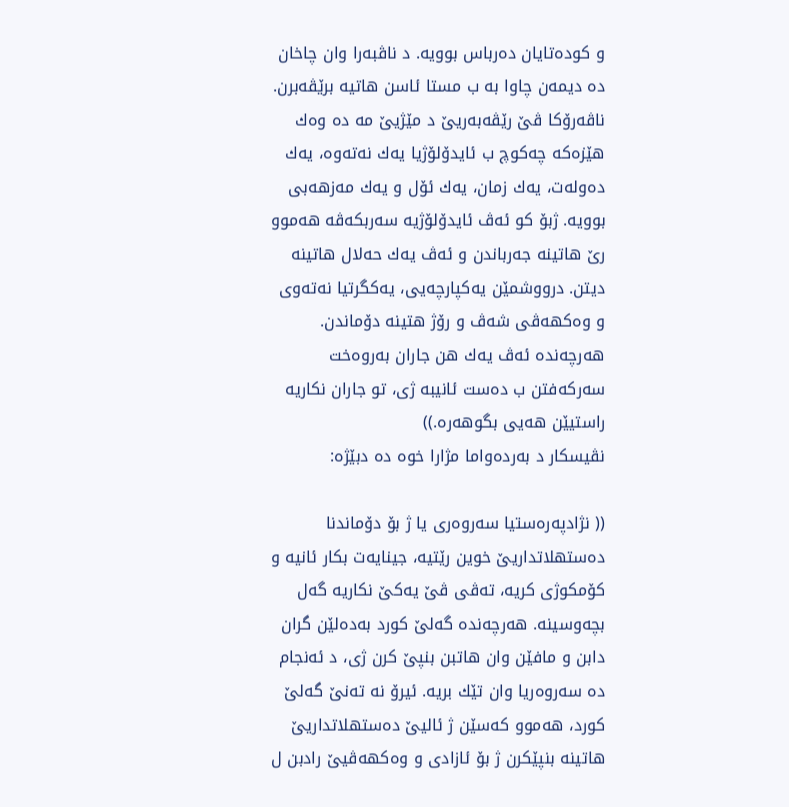و كوده‌تایان ده‌رباس بوویه‌. د ناڤبه‌را وان چاخان ده‌ دیمه‌ن چاوا به‌ ب مستا ئاسن هاتیه‌ برێڤه‌برن. ناڤه‌رۆكا ڤێ رێڤه‌به‌ریێ د مێژیێ مه‌ ده‌ وه‌ك هێزه‌كه‌ چه‌كوچ ب ئایدۆلۆژیا یه‌ك نه‌ته‌وه‌، یه‌ك ده‌وله‌ت، یه‌ك زمان، یه‌ك ئۆل و یه‌ك مه‌زهه‌بی بوویه‌. ژبۆ كو ئه‌ڤ ئایدۆلۆژیه‌ سه‌ربكه‌ڤه‌ هه‌موو رێ هاتینه‌ جه‌رباندن و ئه‌ڤ یه‌ك حه‌لال هاتینه‌ دیتن. درووشمێن یه‌كپارچه‌یی، یه‌كگرتیا نه‌ته‌وی و وه‌كهه‌ڤی شه‌ڤ و رۆژ هتینه‌ دۆماندن. هه‌رچه‌نده‌ ئه‌ڤ یه‌ك هن جاران به‌روه‌خت سه‌ركه‌فتن ب ده‌ست ئانیبه‌ ژی، تو جاران نكاریه‌ راستیێن هه‌یی بگوهه‌ره‌.))
نڤیسكار د به‌رده‌واما مژارا خوه‌ ده‌ دبێژه‌:

(( نژادپه‌ره‌ستیا سه‌روه‌ری یا ژ بۆ دۆماندنا ده‌ستهلاتداریێ خوین رێتیه‌، جینایه‌ت بكار ئانیه‌ و كۆمكوژی كریه‌، ته‌ڤی ڤێ یه‌كێ نكاریه‌ گه‌ل بچه‌وسینه‌. هه‌رچه‌نده‌ گه‌لێ كورد به‌ده‌لێن گران دابن و مافێن وان هاتبن بنپێ كرن ژی، د ئه‌نجام ده‌ سه‌روه‌ریا وان تێك بریه‌. ئیرۆ نه‌ ته‌نێ گه‌لێ كورد، هه‌موو كه‌سێن ژ ئالیێ ده‌ستهلاتداریێ هاتینه‌ بنپێكرن ژ بۆ ئازادی و وه‌كهه‌ڤیێ رادبن ل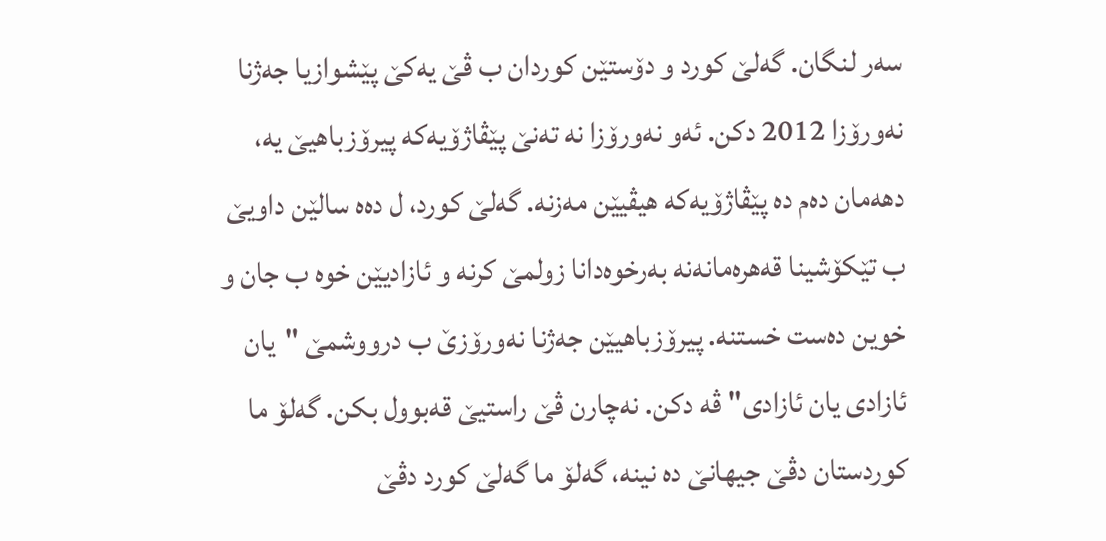سه‌ر لنگان. گه‌لێ كورد و دۆستێن كوردان ب ڤێ یه‌كێ پێشوازیا جه‌ژنا نه‌ورۆزا 2012 دكن. ئه‌و نه‌ورۆزا نه‌ ته‌نێ پێڤاژۆیه‌كه‌ پیرۆزباهیێ یه‌، دهه‌مان ده‌م ده‌ پێڤاژۆیه‌كه‌ هیڤیێن مه‌زنه‌. گه‌لێ كورد، ل ده‌ه سالێن داویێ ب تێكۆشینا قه‌هره‌مانه‌نه‌ به‌رخوه‌دانا زولمێ كرنه‌ و ئازادیێن خوه‌ ب جان و خوین ده‌ست خستنه‌. پیرۆزباهیێن جه‌ژنا نه‌ورۆزێ ب درووشمێ "یان ئازادی یان ئازادی" ڤه‌ دكن. نه‌چارن ڤێ راستیێ قه‌بوول بكن. گه‌لۆ ما كوردستان دڤێ جیهانێ ده‌ نینه‌، گه‌لۆ ما گه‌لێ كورد دڤێ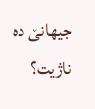جیهانێ ده‌ ناژیت؟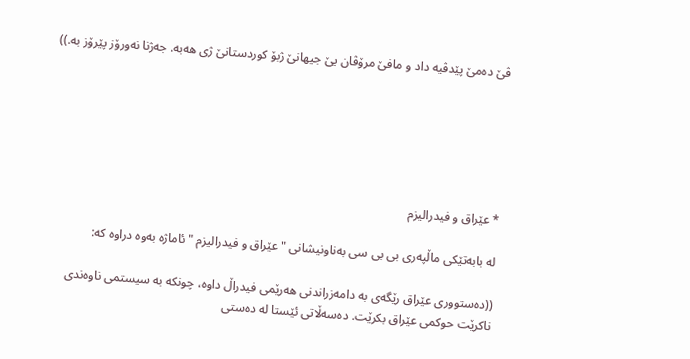ڤێ ده‌مێ پێدڤیه‌ داد و مافێ مرۆڤان یێ جیهانێ ژبۆ كوردستانێ ژی هه‌به‌. جه‌ژنا نه‌ورۆز پێرۆز به‌.))






* عێراق و فیدرالیزم

له‌ بابه‌تێكی ماڵپه‌رى بی بی سی به‌ناونیشانی " عێراق و فیدرالیزم " ئاماژه‌ به‌وه‌ دراوه‌ كه‌:

((ده‌ستووری عێراق رێگه‌ى به‌ دامه‌زراندنی هه‌رێمی فیدراڵ داوه‌، چونكه‌ به‌ سیستمی ناوه‌ندی ناكرێت حوكمی عێراق بكرێت. ده‌سه‌ڵاتى ئێستا له‌ ده‌ستی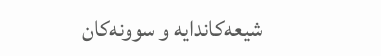شیعه‌كاندایه‌ و سوونه‌كان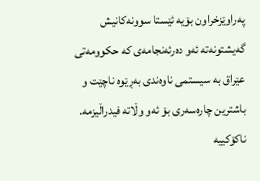په‌راوێزخراون بۆیه‌ ئێستا سوونه‌كانیش گه‌یشتونه‌ته‌ ئه‌و ده‌رئه‌نجامه‌ى كه‌ حكوومه‌تى عێراق به‌ سیستمی ناوه‌ندی به‌ڕێوه‌ ناچێت و باشترین چاره‌سه‌ری بۆ ئه‌و وڵاته‌ فیدراڵیزمه‌. ناكۆكییه‌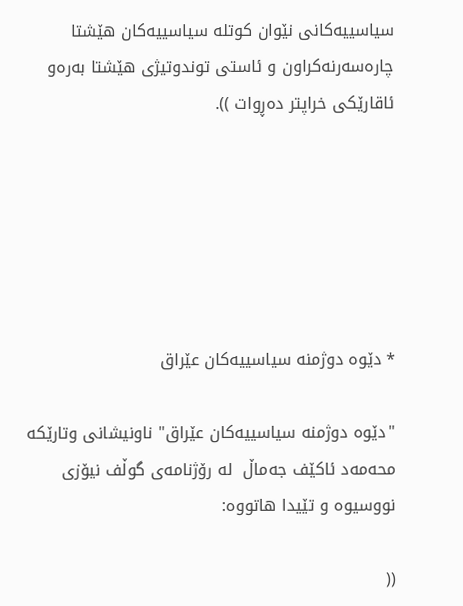سیاسییه‌كانى نێوان كوتله‌ سیاسییه‌كان هێشتا چاره‌سه‌رنه‌كراون و ئاستی توندوتیژى هێشتا به‌ره‌و ئاقارێكی خراپتر ده‌ڕوات )).






* دێوه‌ دوژمنه‌ سیاسییه‌كان عێراق

"دێوه‌ دوژمنه‌ سیاسییه‌كان عێراق" ناونیشانی وتارێكه‌ محه‌مه‌د ئاكێف جه‌ماڵ  له‌ رۆژنامه‌ی گوڵف نیۆزی نووسیوه‌ و تێیدا هاتووه‌:

((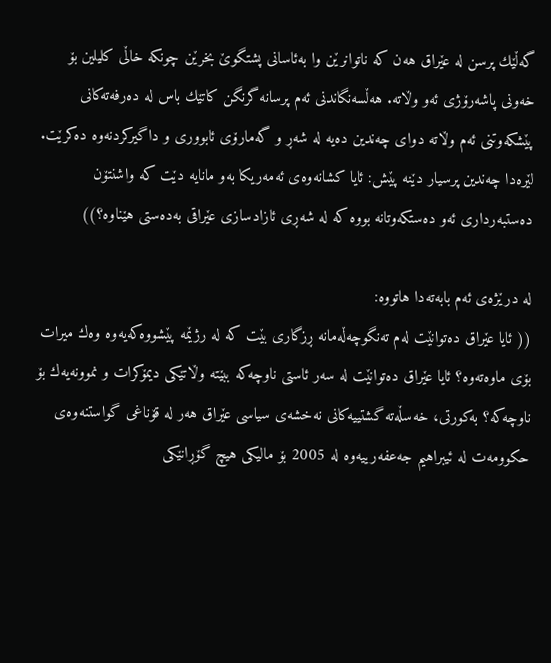گه‌ڵێك پرسن له‌ عێراق هه‌ن كه‌ ناتوانرێن وا به‌ئاسانی پشتگوێ بخرێن چونكه‌ خاڵی كلیلین بۆ خه‌ونی پاشه‌رۆژى ئه‌و وڵاته‌. هه‌ڵسه‌نگاندنی ئه‌م پرسانه‌ گرنگن كاتێك باس له‌ ده‌رفه‌ته‌كانی پێشكه‌وتنی ئه‌م وڵاته‌ دواى چه‌ندین ده‌یه‌ له‌ شه‌ڕ و گه‌مارۆی ئابووری و داگیركردنه‌وه‌ ده‌كرێت. لێره‌دا چه‌ندین پرسیار دێنه‌ پێش: ئایا كشانه‌وه‌ى ئه‌مه‌ریكا به‌و مانایه‌ دێت كه‌ واشنتۆن ده‌ستبه‌رداری ئه‌و ده‌ستكه‌وتانه‌ بووه‌ كه‌ له‌ شه‌ڕی ئازادسازی عێراقی به‌ده‌ستی هێناوه‌؟))

له‌ درێژه‌ی ئه‌م بابه‌ته‌دا هاتووه‌:
(( ئایا عێراق ده‌توانێت له‌م ته‌نگوچه‌ڵه‌مانه‌ ڕزگاری بێت كه‌ له‌ رژێمه‌ پێشووه‌كه‌یه‌وه‌ وه‌ك میرات بۆی ماوه‌ته‌وه‌؟ ئایا عێراق ده‌توانێت له‌ سه‌ر ئاستی ناوچه‌كه‌ ببێته‌ وڵاتێكی دیمۆكرات و نموونه‌یه‌ك بۆ ناوچه‌كه‌؟ به‌كورتی، خه‌سڵه‌ته‌ گشتییه‌كانی نه‌خشه‌ى سیاسی عێراق هه‌ر له‌ قۆناغی گواستنه‌وه‌ى حكوومه‌ت له‌ ئیبراهیم جه‌عفه‌رییه‌وه‌ له‌ 2005 بۆ مالیكی هیچ گۆڕانێكی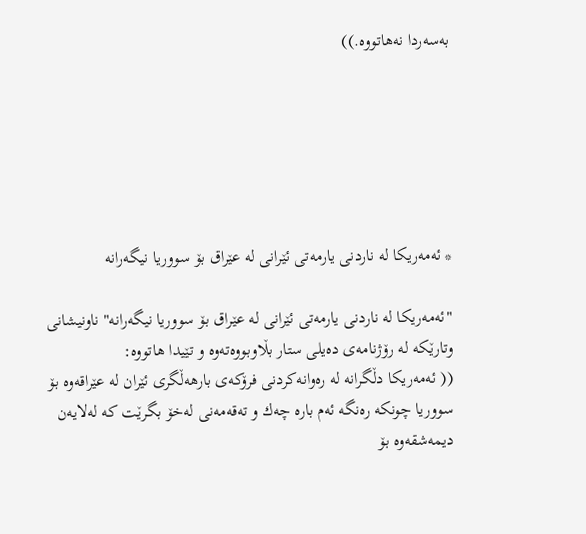به‌سه‌ردا نه‌هاتووه‌.))






* ئه‌مه‌ریكا له‌ ناردنی یارمه‌تی ئێرانی له‌ عێراق بۆ سووریا نیگه‌رانه‌

"ئه‌مه‌ریكا له‌ ناردنی یارمه‌تی ئێرانی له‌ عێراق بۆ سووریا نیگه‌رانه‌" ناونیشانی وتارێكه‌ له‌ رۆژنامه‌ى ده‌یلى ستار بڵاوبووه‌ته‌وه‌ و تێیدا هاتووه‌:
(( ئه‌مه‌ریكا دڵگرانه‌ له‌ ره‌وانه‌كردنی فرۆكه‌ی بارهه‌ڵگری ئێران له‌ عێراقه‌وه‌ بۆ سووریا چونكه‌ ره‌نگه‌ ئه‌م باره‌ چه‌ك و ته‌قه‌مه‌نی له‌خۆ بگرێت كه‌ له‌لایه‌ن دیمه‌شقه‌وه‌ بۆ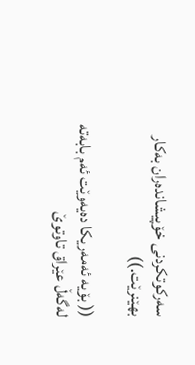سه‌ركوتكردنی خۆپیشانده‌ران به‌كار بهێنرێت.))

(( بۆیه‌ ئه‌مه‌ریكا ده‌یه‌وێت ئه‌م بابه‌ته‌ له‌گه‌ڵ عێراق تاوتوێ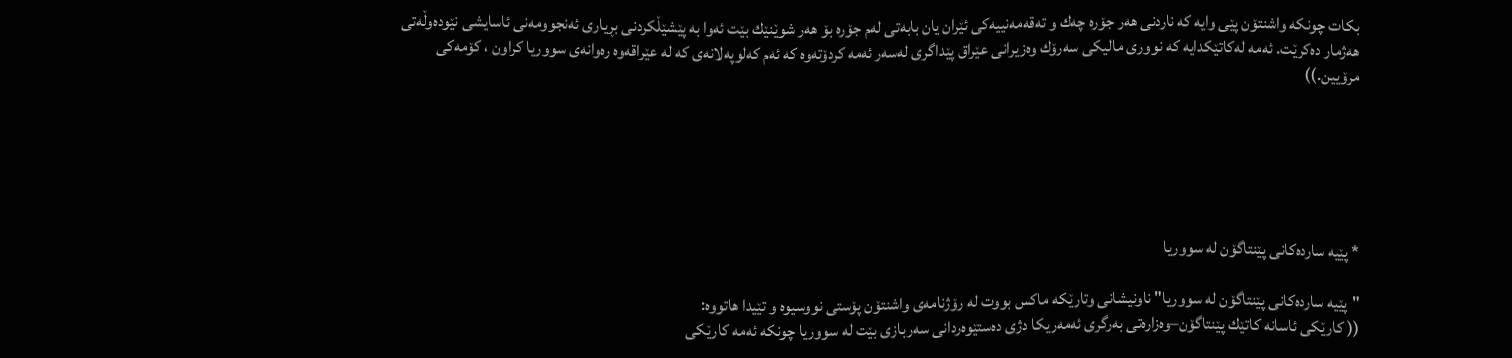بكات چونكه‌ واشنتۆن پێی وایه‌ كه‌ ناردنی هه‌ر جۆره‌ چه‌ك و ته‌قه‌مه‌نییه‌كی ئێران یان بابه‌تی له‌م جۆره‌ بۆ هه‌ر شوێنێك بێت ئه‌وا به‌ پێشێڵكردنی بڕیاری ئه‌نجوومه‌نی ئاسایشی نێوده‌وڵه‌تی هه‌ژمار ده‌كرێت. ئه‌مه‌ له‌كاتێكدایه‌ كه‌ نوورى مالیكی سه‌رۆك وه‌زیرانی عێراق پێداگرى له‌سه‌ر ئه‌مه‌ كردۆته‌وه‌ كه‌ ئه‌م كه‌لوپه‌لانه‌ی كه‌ له‌ عێراقه‌وه‌ ره‌وانه‌ی سووریا كراون ، كۆمه‌كی مرۆیین.))






* پێیه‌ سارده‌كانی پێنتاگۆن له‌ سووریا

"پێیه‌ سارده‌كانی پێنتاگۆن له‌ سووریا" ناونیشانی وتارێكه‌ ماكس بووت له‌ رۆژنامه‌ى واشنتۆن پۆستی نووسیوه‌ و تێیدا هاتووه‌:
(( كارێكی ئاسانه‌ كاتێك پێنتاگۆن–وه‌زاره‌تی به‌رگری ئه‌مه‌ریكا دژى ده‌ستێوه‌ردانی سه‌ربازی بێت له‌ سووریا چونكه‌ ئه‌مه‌ كارێكی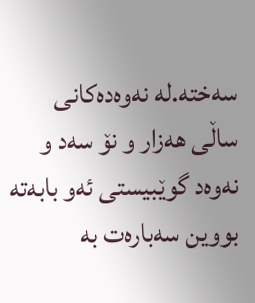سه‌خته‌.له‌ نه‌وه‌ده‌كانی ساڵی هه‌زار و نۆ سه‌د و نه‌وه‌د گوێبیستی ئه‌و بابه‌ته‌ بووین سه‌باره‌ت به‌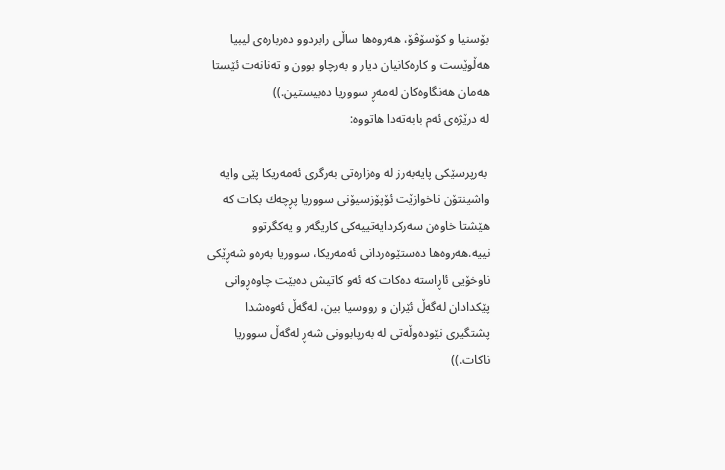بۆسنیا و كۆسۆڤۆ، هه‌روه‌ها ساڵی رابردوو ده‌رباره‌ى لیبیا هه‌ڵوێست و كاره‌كانیان دیار و به‌رچاو بوون و ته‌نانه‌ت ئێستا هه‌مان هه‌نگاوه‌كان له‌مه‌ڕ سووریا ده‌بیستین.))
له‌ درێژه‌ی ئه‌م بابه‌ته‌دا هاتووه‌:

 به‌رپرسێكی پایه‌به‌رز له‌ وه‌زاره‌تی به‌رگری ئه‌مه‌ریكا پێى وایه‌ واشینتۆن ناخوازێت ئۆپۆزسیۆنی سووریا پڕچه‌ك بكات كه‌ هێشتا خاوه‌ن سه‌ركردایه‌تییه‌كی كاریگه‌ر و یه‌كگرتوو نییه‌.هه‌روه‌ها ده‌ستێوه‌ردانی ئه‌مه‌ریكا، سووریا به‌ره‌و شه‌ڕێكی ناوخۆیی ئاڕاسته‌ ده‌كات كه‌ ئه‌و كاتیش ده‌بێت چاوه‌ڕوانی پێكدادان له‌گه‌ڵ ئێران و رووسیا بین، له‌گه‌ڵ ئه‌وه‌شدا پشتگیرى نێوده‌وڵه‌تى له‌ به‌رپابوونی شه‌ڕ له‌گه‌ڵ سووریا ناكات.))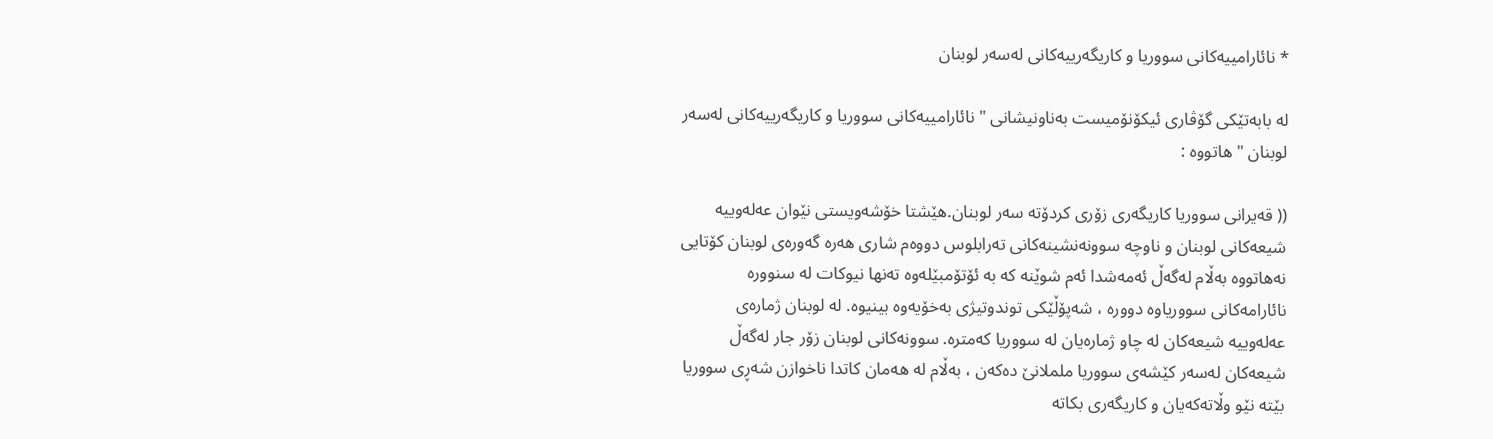* نائارامییه‌كانی سووریا و كاریگه‌رییه‌كانی له‌سه‌ر لوبنان

له‌ بابه‌تێكی گۆڤارى ئیكۆنۆمیست به‌ناونیشانی " نائارامییه‌كانی سووریا و كاریگه‌رییه‌كانی له‌سه‌ر لوبنان " هاتووه‌ :

(( قه‌یرانی سووریا كاریگه‌رى زۆری كردۆته‌ سه‌ر لوبنان.هێشتا خۆشه‌ویستی نێوان عه‌له‌وییه‌ شیعه‌كانی لوبنان و ناوچه‌ سوونه‌نشینه‌كانی ته‌رابلوس دووه‌م شاری هه‌ره‌ گه‌وره‌ى لوبنان كۆتایی نه‌هاتووه‌ به‌ڵام له‌گه‌ڵ ئه‌مه‌شدا ئه‌م شوێنه‌ كه‌ به‌ ئۆتۆمبێله‌وه‌ ته‌نها نیوكات له‌ سنووره‌ نائارامه‌كانی سووریاوه‌ دووره‌ ، شه‌پۆڵێكی توندوتیژى به‌خۆیه‌وه‌ بینیوه‌. له‌ لوبنان ژماره‌ى عه‌له‌وییه‌ شیعه‌كان له‌ چاو ژماره‌یان له‌ سووریا كه‌متره‌. سوونه‌كانی لوبنان زۆر جار له‌گه‌ڵ شیعه‌كان له‌سه‌ر كێشه‌ى سووریا ململانێ ده‌كه‌ن ، به‌ڵام له‌ هه‌مان كاتدا ناخوازن شه‌ڕی سووریا بێته‌ نێو وڵاته‌كه‌یان و كاریگه‌رى بكاته‌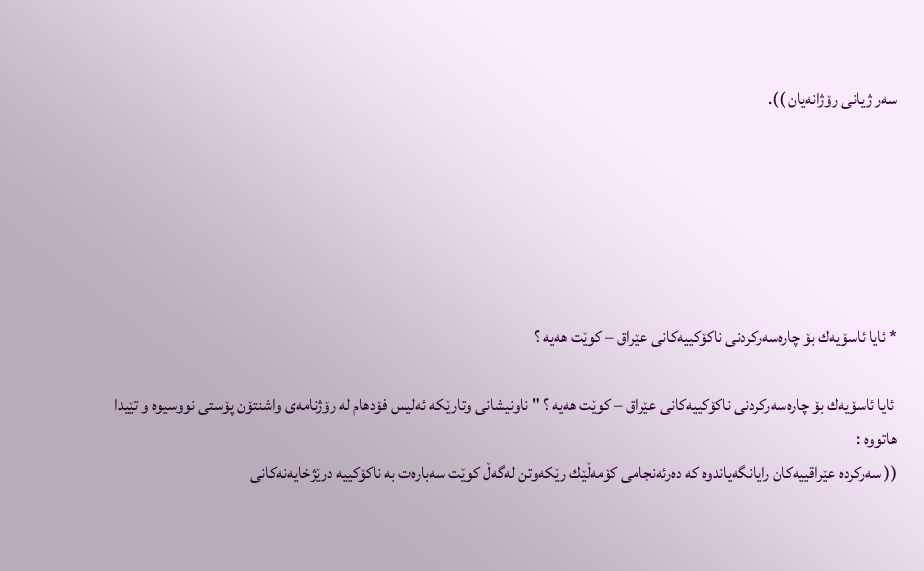سه‌ر ژیانی رۆژانه‌یان )).






* ئایا ئاسۆیه‌ك بۆ چاره‌سه‌ركردنی ناكۆكییه‌كانی عێراق – كوێت هه‌یه‌ ؟

 ئایا ئاسۆیه‌ك بۆ چاره‌سه‌ركردنی ناكۆكییه‌كانی عێراق – كوێت هه‌یه‌ ؟ " ناونیشانی وتارێكه‌ ئه‌لیس فۆدهام له‌ رۆژنامه‌ى واشنتۆن پۆستی نووسیوه‌ و تێیدا هاتووه‌ :
(( سه‌ركرده‌ عێراقییه‌كان رایانگه‌یاندوه‌ كه‌ ده‌رئه‌نجامی كۆمه‌ڵێك رێكه‌وتن له‌گه‌ڵ كوێت سه‌باره‌ت به‌ ناكۆكییه‌ درێژخایه‌نه‌كانی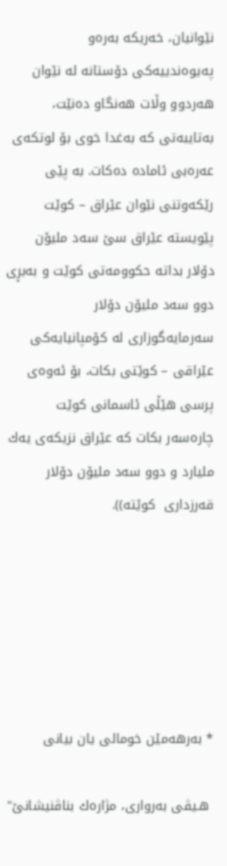نێوانیان، خه‌ریكه‌ به‌ره‌و په‌یوه‌ندییه‌كی دۆستانه‌ له‌ نێوان هه‌ردوو وڵات هه‌نگاو ده‌نێت، به‌تایبه‌تی كه‌ به‌غدا خوی بۆ لوتكه‌ى عه‌ره‌بی ئاماده‌ ده‌كات. به‌ پێی رێكه‌وتنی نێوان عێراق – كوێت پێویسته‌ عێراق سێ سه‌د ملیۆن دۆلار بداته‌ حكوومه‌تى كوێت و به‌بڕی دوو سه‌د ملیۆن دۆلار سه‌رمایه‌گوزاری له‌ كۆمپانیایه‌كی عێراقی – كوێتی بكات، بۆ ئه‌وه‌ى پرسی هێڵی ئاسمانی كوێت چاره‌سه‌ر بكات كه‌ عێراق نزیكه‌ى یه‌ك ملیارد و دوو سه‌د ملیۆن دۆلار قه‌رزداری  كوێته‌)).






* به‌رهه‌مێن خومالی یان بیانی

 هـیڤی به‌رواری، مژاره‌ك بناڤنیشانێ"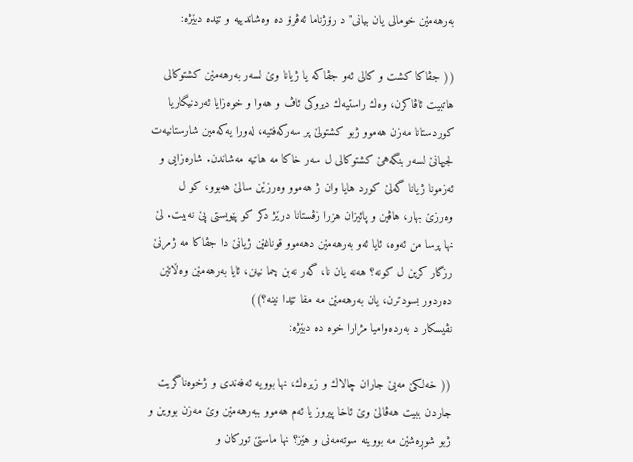به‌رهه‌مێن خومالی یان بیانی" د رۆژناما ئه‌ڤرۆ ده‌ وه‌شاندییه‌ و تێده‌ دبێژه‌:

(( جڤاكا كشت و كالی ئه‌و جڤاكه‌ یا ژیانا وێ لسه‌ر به‌رهه‌مێن كشتوكالی هاتبیت ئاڤاكرن، وه‌ك راستیه‌ك دیروكی ئاڤ و هه‌وا و خوه‌زایا ئه‌ردنیگاریا كوردستانا مه‌زن هه‌موو ژبو كشتولێ پر سه‌ركه‌فتیه‌، له‌ورا یه‌كه‌مین شارستانیه‌ت لجیهانێ لسه‌ر بنگه‌هێ كشتوكالی ل سه‌ر خاكا مه‌ هاتیه‌ مه‌شاندن. شاره‌زایی و ئه‌زمونا ژیانا گه‌لێ كورد هایا وان ژ هه‌موو وه‌رزێن سالێ هه‌بوو، كو ل وه‌رزێ بهار، هاڤین و پائیزان هزرا زڤستانا درێژ دكر كو پێویستی پێ نه‌بیت. لێ نها پرسا من ئه‌وه‌، ئایا ئه‌و به‌رهه‌مێن دهه‌موو قوناغێن ژیانێ دا جڤاكا مه‌ ژمرنێ رزگار كرین ل كونه‌؟ هه‌نه‌ یان نا، گه‌ر نه‌بن چما نینن، ئایا به‌رهه‌مێن وه‌ڵاتێن ده‌ردور بسودترن، یان به‌رهه‌مێن مه‌ مفا تێدا نینه‌؟))
نڤیسكار د به‌رده‌وامیا مژارا خوه‌ ده‌ دبێژه‌:

(( خه‌لكێ مه‌یێ جاران چالاك و زیره‌ك، نها بوویه‌ ئه‌فه‌ندی و ژخوه‌ناگریت جاردن ببیت هه‌ڤالێ وێ ئاخا پیروز یا ئه‌م هه‌موو ببه‌رهه‌مێن وێ مه‌زن بووین و ژبو شوڕه‌شێن مه‌ بووینه‌ سوته‌مه‌نی و هێز؟ نها ماستێ توركان و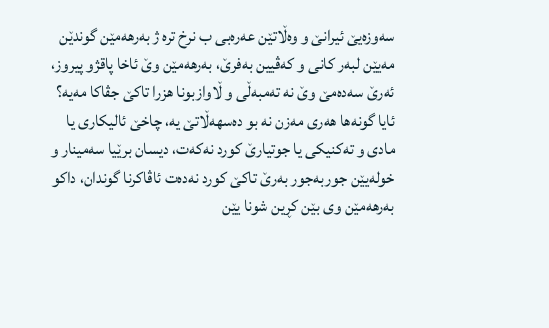سه‌وزه‌یێ ئیرانێ و وه‌ڵاتێن عه‌ره‌بی ب نرخ تره‌ ژ به‌رهه‌مێن گوندێن مه‌یێن لبه‌ر كانی و كه‌ڤیین به‌فرێ، به‌رهه‌مێن وێ ئاخا پاقژو پیروز، ئه‌رێ سه‌ده‌مێ وێ نه‌ ته‌مبه‌ڵی و ڵاوازبونا هزرا تاكێ جڤاكا مه‌یه‌؟ ئایا گونه‌ها هه‌ری مه‌زن نه‌ بو ده‌سهه‌ڵاتێ یه‌، چاخێ ئالیكاری یا مادی و ته‌كنیكی یا جوتیارێ كورد نه‌كه‌ت، دیسان برێیا سه‌مینار و خوله‌یێن جوربه‌جور به‌رێ تاكێ كورد نه‌ده‌ت ئاڤاكرنا گوندان، داكو به‌رهه‌مێن وی بێن كڕین شونا یێن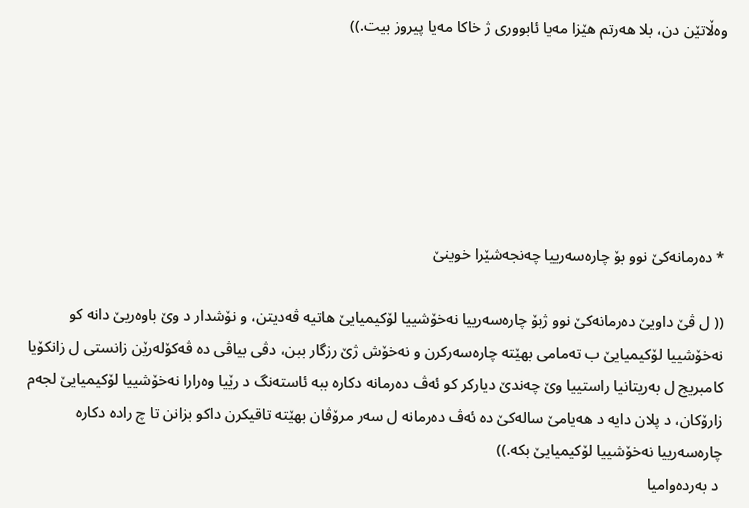وه‌ڵاتێن دن، بلا هه‌رتم هێزا مه‌یا ئابووری ژ خاكا مه‌یا پیروز بیت.))






* ده‌رمانه‌كێ نوو بۆ چاره‌سه‌رییا چه‌نجه‌شێرا خوینێ

(( ل ڤێ داویێ ده‌رمانه‌كێ نوو ژبۆ چاره‌سه‌رییا نه‌خۆشییا لۆكیمیایێ هاتیه‌ ڤه‌دیتن، و نۆشدار د وێ باوه‌ریێ دانه‌ كو نه‌خۆشییا لۆكیمیایێ ب ته‌مامی بهێته‌ چاره‌سه‌ركرن و نه‌خۆش ژێ رزگار ببن، دڤی بیاڤی ده‌ ڤه‌كۆله‌رێن زانستی ل زانكۆیا كامبریج ل به‌ریتانیا راستییا وێ چه‌ندێ دیاركر كو ئه‌ڤ ده‌رمانه‌ دكاره‌ ببه‌ ئاسته‌نگ د رێیا وه‌رارا نه‌خۆشییا لۆكیمیایێ لجه‌م زارۆكان، د پلان دایه‌ د هه‌یامێ ساله‌كێ ده‌ ئه‌ڤ ده‌رمانه‌ ل سه‌ر مرۆڤان بهێته‌ تاقیكرن داكو بزانن تا چ راده‌ دكاره‌ چاره‌سه‌رییا نه‌خۆشییا لۆكیمیایێ بكه‌.))
 د به‌رده‌وامیا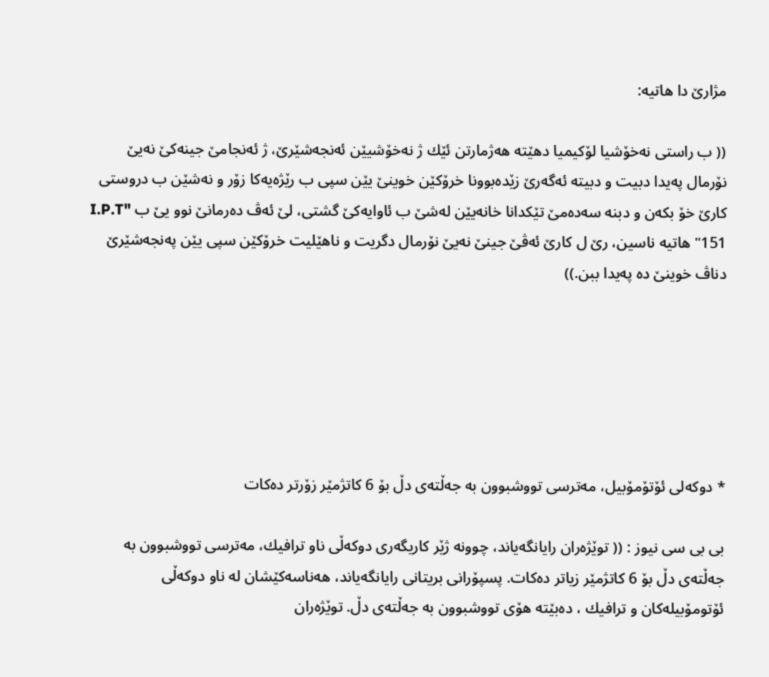مژارێ دا هاتیه‌:

(( ب راستی نه‌خۆشیا لۆكیمیا دهێته‌ هه‌ژمارتن ئێك ژ نه‌خۆشیێن ئه‌نجه‌شێرێ، ژ ئه‌نجامێ جینه‌كێ نه‌یێ نۆرمال په‌یدا دبیت و دبیته‌ ئه‌گه‌رێ زێده‌بوونا خرۆكێن خوینێ یێن سپی ب رێژه‌یه‌كا زۆر و نه‌شێن ب دروستی كارێ خۆ بكه‌ن و دبنه‌ سه‌ده‌مێ تێكدانا خانه‌یێن له‌شێ ب ئاوایه‌كێ گشتی، لێ ئه‌ڤ ده‌رمانێ نوو یێ ب "I.P.T 151"هاتیه‌ ناسین، رێ ل كارێ ئه‌ڤێ جینێ نه‌یێ نۆرمال دگریت و ناهێلیت خرۆكێن سپی یێن په‌نجه‌شێرێ دناڤ خوینێ ده‌ په‌یدا ببن.))






* دوكه‌لى ئۆتۆمۆبیل، مه‌ترسى تووشبوون به‌ جه‌ڵته‌ى دڵ بۆ 6 كاتژمێر زۆرتر ده‌كات

بی بی سى نیوز : (( توێژه‌ران رایانگه‌یاند، چوونه‌ ژێر كاریگه‌رى دوكه‌ڵى ناو ترافیك، مه‌ترسى تووشبوون به‌ جه‌ڵته‌ى دڵ بۆ 6 كاتژمێر زیاتر ده‌كات. پسپۆرانى بریتانی رایانگه‌یاند، هه‌ناسه‌كێشان له‌ ناو دوكه‌ڵى ئۆتومۆبیله‌كان و ترافیك ، ده‌بێته‌ هۆى تووشبوون به‌ جه‌ڵته‌ى دڵ. توێژه‌ران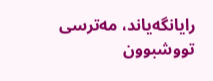رایانگه‌یاند، مه‌ترسى تووشبوون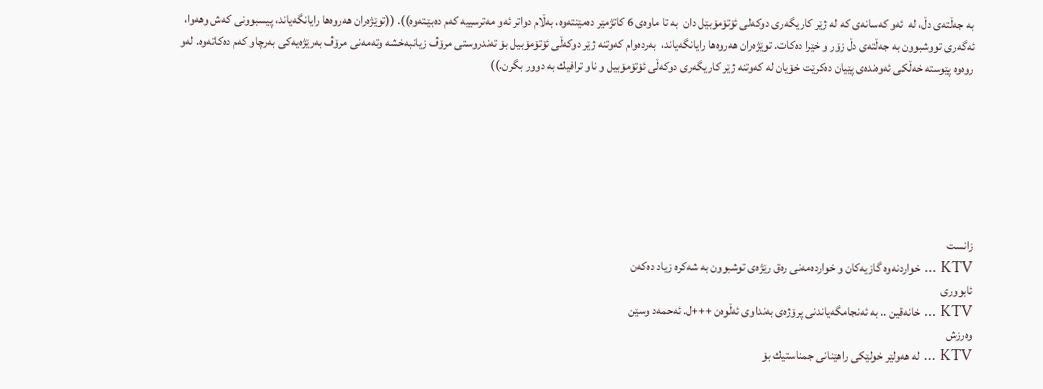به‌ جه‌ڵته‌ى دڵ، له‌  ئه‌و كه‌سانه‌ى كه‌ له‌ ژێر كاریگه‌رى دوكه‌لى ئۆتۆمۆبێل دان  به‌ تا ماوه‌ى 6 كاتژمێر ده‌مێنته‌وه‌، به‌ڵام دواتر ئه‌و مه‌ترسییه‌ كه‌م ده‌بێـته‌وه‌)). ((توێژه‌ران هه‌روه‌ها رایانگه‌یاند، پیسبوونى كه‌ش وهه‌وا، ئه‌گه‌رى تووشبوون به‌ جه‌ڵته‌ى دڵ زۆر و خێرا ده‌كات. توێژه‌ران هه‌روه‌ها رایانگه‌یاند،  به‌رده‌وام كه‌وتنه‌ ژێر دوكه‌ڵى ئۆتۆمۆبیل بۆ ته‌ندروستى مرۆڤ زیانبه‌خشه‌ وته‌مه‌نى مرۆڤ به‌رێژه‌یه‌كى به‌رچاو كه‌م ده‌كاته‌وه‌. له‌و روه‌وه‌ پێوسته‌ خه‌ڵكى ئه‌وه‌نده‌ى پێیان ده‌كرێت خۆیان له‌ كه‌وتنه‌ ژێر كاریگه‌رى دوكه‌ڵى ئۆتۆمۆبیل و ناو ترافیك به‌ دوور بگرن.))







زانست
KTV ... خواردنه‌وه‌ گازیه‌كان و خوارده‌مه‌نی‌ ره‌ق رێژه‌ی‌ توشبوون به‌ شه‌كره‌ زیاد ده‌كه‌ن
ئابووری
KTV ... خانه‌قین .. به‌ ئه‌نجامگه‌یاندنی پرۆژه‌ی به‌نداوی ئه‌ڵوه‌ن +++ل. ئه‌حمه‌د وسێن
وه‌رزش
KTV ... له‌ هه‌ولێر خولێكى راهێنانى جمناستیك بۆ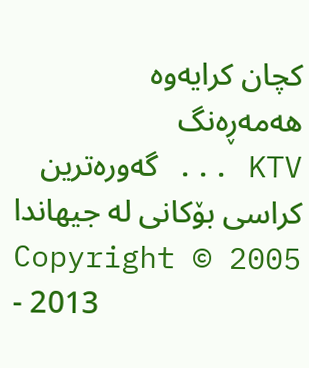كچان كرایه‌وه‌
هه‌مه‌ڕه‌نگ
KTV ... گه‌وره‌ترین كراسی بۆكانى له‌ جیهاندا
Copyright © 2005 - 2013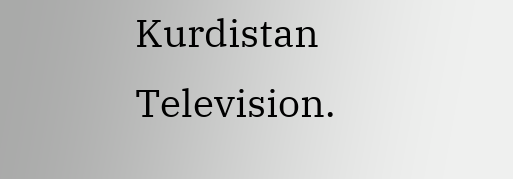Kurdistan Television.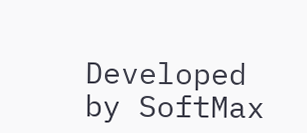Developed by SoftMax